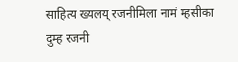साहित्य ख्यलय् रजनीमिला नामं म्हसीका दुम्ह रजनी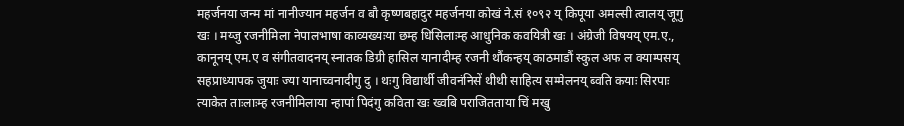महर्जनया जन्म मां नानीज्यान महर्जन व बौ कृष्णबहादुर महर्जनया कोखं ने.सं १०९२ य् किपूया अमल्सी त्वालय् जूगु खः । मय्जु रजनीमिला नेपालभाषा काव्यख्यःया छम्ह धिसिलाःम्ह आधुनिक कवयित्री खः । अंग्रेजी विषयय् एम.ए., कानूनय् एम.ए व संगीतवादनय् स्नातक डिग्री हासिल यानादीम्ह रजनी थौंकन्हय् काठमाडौं स्कुल अफ ल क्याम्पसय् सहप्राध्यापक जुयाः ज्या यानाच्वनादीगु दु । थःगु विद्यार्थी जीवनंनिसें थीथी साहित्य सम्मेलनय् ब्वति कयाः सिरपाः त्याकेत ताःलाःम्ह रजनीमिलाया न्हापां पिदंगु कविता खः ख्वबि पराजितताया चिं मखु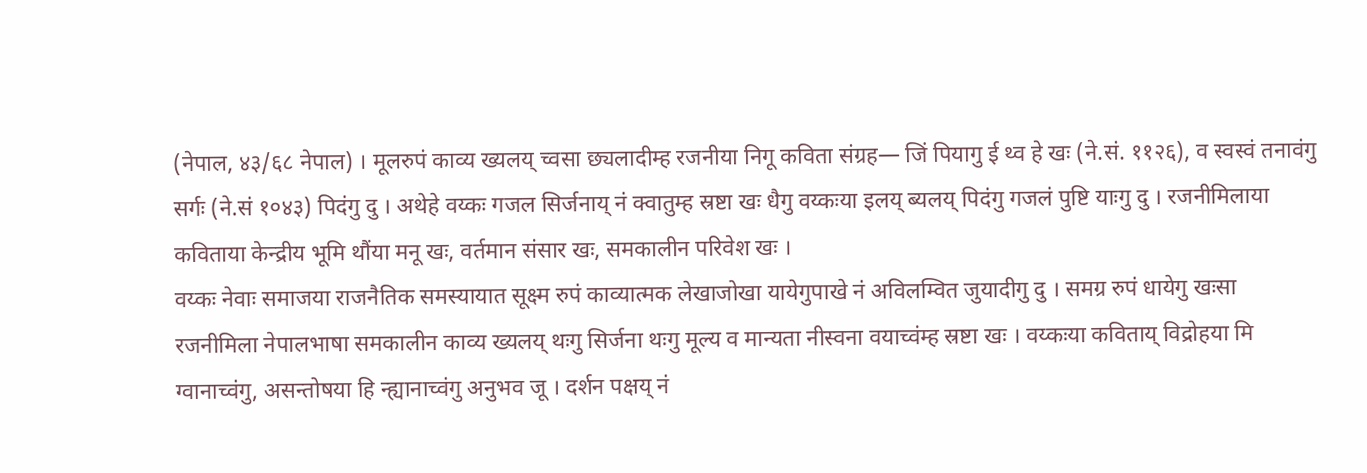(नेपाल, ४३/६८ नेपाल) । मूलरुपं काव्य ख्यलय् च्वसा छ्यलादीम्ह रजनीया निगू कविता संग्रह— जिं पियागु ई थ्व हे खः (ने.सं. ११२६), व स्वस्वं तनावंगु सर्गः (ने.सं १०४३) पिदंगु दु । अथेहे वय्कः गजल सिर्जनाय् नं क्वातुम्ह स्रष्टा खः धैगु वय्कःया इलय् ब्यलय् पिदंगु गजलं पुष्टि याःगु दु । रजनीमिलाया कविताया केन्द्रीय भूमि थौंया मनू खः, वर्तमान संसार खः, समकालीन परिवेश खः ।
वय्कः नेवाः समाजया राजनैतिक समस्यायात सूक्ष्म रुपं काव्यात्मक लेखाजोखा यायेगुपाखे नं अविलम्वित जुयादीगु दु । समग्र रुपं धायेगु खःसा रजनीमिला नेपालभाषा समकालीन काव्य ख्यलय् थःगु सिर्जना थःगु मूल्य व मान्यता नीस्वना वयाच्वंम्ह स्रष्टा खः । वय्कःया कविताय् विद्रोहया मि ग्वानाच्वंगु, असन्तोषया हि न्ह्यानाच्वंगु अनुभव जू । दर्शन पक्षय् नं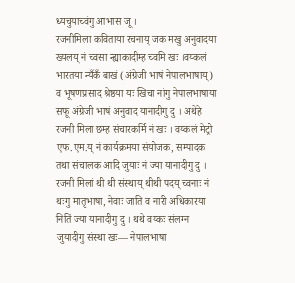ध्यचुयाच्वंगु आभास जू ।
रजनीमिला कविताया रचनाय् जक मखु अनुवादया ख्यलय् नं च्वसा न्ह्याकादीम्ह च्वमि खः ।वय्कलं भारतया न्यँकँ बाखं (अंग्रेजी भाषं नेपालभाषाय्) व भूषणप्रसाद श्रेष्ठया यः खिचा नांगु नेपालभाषाया सफू अंग्रेजी भाषं अनुवाद यानादीगु दु । अथेहे रजनी मिला छम्ह संचारकर्मि नं खः । वय्कलं मेट्रो एफ.एम.य् नं कार्यक्रमया संयोजक, सम्पादक तथा संचालक आदि जुयाः नं ज्या यानादीगु दु । रजनी मिलां थी थी संस्थाय् थीथी पदय् च्वनाः नं थःगु मातृभाषा, नेवाः जाति व नारी अधिकारया नितिं ज्या यानादीगु दु । थथे वय्कः संलग्न जुयादीगु संस्था खः— नेपालभाषा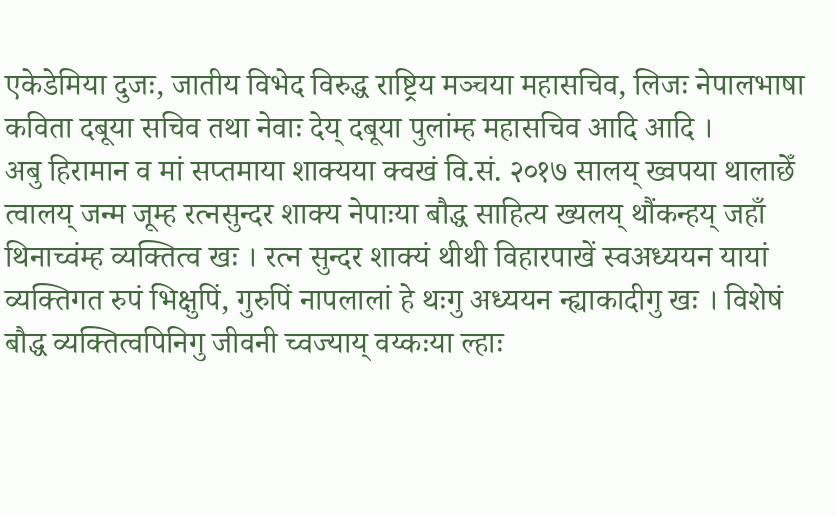एकेडेमिया दुजः, जातीय विभेद विरुद्ध राष्ट्रिय मञ्चया महासचिव, लिजः नेपालभाषा कविता दबूया सचिव तथा नेवाः देय् दबूया पुलांम्ह महासचिव आदि आदि ।
अबु हिरामान व मां सप्तमाया शाक्यया क्वखं वि.सं. २०१७ सालय् ख्वपया थालाछेँ त्वालय् जन्म जूम्ह रत्नसुन्दर शाक्य नेपाःया बौद्ध साहित्य ख्यलय् थौंकन्हय् जहाँ थिनाच्वंम्ह व्यक्तित्व खः । रत्न सुन्दर शाक्यं थीथी विहारपाखें स्वअध्ययन यायां व्यक्तिगत रुपं भिक्षुपिं, गुरुपिं नापलालां हे थःगु अध्ययन न्ह्याकादीगु खः । विशेषं बौद्ध व्यक्तित्वपिनिगु जीवनी च्वज्याय् वय्कःया ल्हाः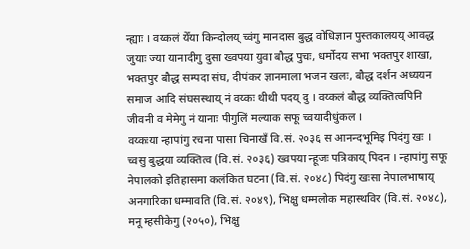न्ह्याः । वय्कलं येँया किन्दोलय् च्वंगु मानदास बुद्ध वोधिज्ञान पुस्तकालयय् आवद्ध जुयाः ज्या यानादीगु दुसा ख्वपया युवा बौद्ध पुचः, धर्मोदय सभा भक्तपुर शाखा, भक्तपुर बौद्ध सम्पदा संघ, दीपंकर ज्ञानमाला भजन खलः, बौद्ध दर्शन अध्ययन समाज आदि संघसस्थाय् नं वय्कः थीथी पदय् दु । वय्कलं बौद्ध व्यक्तित्वपिनि जीवनी व मेमेगु नं यानाः पीगुलिं मल्याक सफू च्वयादीधुंकल ।
वय्कःया न्हापांगु रचना पासा चिनाखँ वि.सं. २०३६ स आनन्दभूमिइ पिदंगु खः । च्वसु बुद्धया व्यक्तित्व (वि.सं. २०३६) ख्वपया न्हूजः पत्रिकाय् पिदन । न्हापांगु सफू नेपालको इतिहासमा कलंकित घटना (वि.सं. २०४८) पिदंगु खःसा नेपालभाषाय् अनगारिका धम्मावति (वि.सं. २०४९), भिक्षु धम्मलोक महास्थविर (वि.सं. २०४८), मनू म्हसीकेगु (२०५०), भिक्षु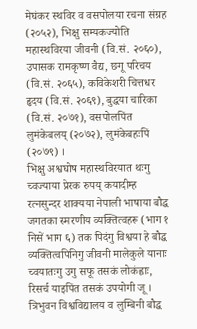मेघंकर स्थविर व वसपोलया रचना संग्रह (२०५२), भिक्षु सम्यकज्योति महास्थविरया जीवनी (वि.सं. २०६०), उपासक रामकृष्ण वैद्य, छगू परिचय (वि.सं. २०६५), कविकेशरी चित्तधर हृदय (वि.सं. २०६९), बुद्धया चारिका (वि.सं. २०७१), वसपोलपिंत लुमंकेबलय् (२०७२), लुमंकेबहःपिं (२०७९) ।
भिक्षु अश्वघोष महास्थविरयात थःगु च्वज्याया प्रेरक रुपय् कयादीम्ह रत्नसुन्दर शाक्यया नेपाली भाषाया बौद्ध जगतका स्मरणीय व्यक्तित्वहरू (भाग १ निसें भाग ६) तक पिदंगु विश्वया हे बौद्ध व्यक्तित्वपिनिगु जीवनी मालेकुले यानाः च्वयातःगु उगु सफू तसकं लोकंह्वाः, रिसर्च याइपिंत तसकं उपयोगी जू । त्रिभुवन विश्वविद्यालय व लुम्बिनी बौद्ध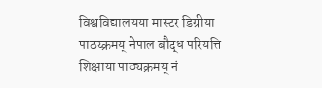विश्वविद्यालयया मास्टर डिग्रीया पाठय्क्रमय् नेपाल बौद्ध परियत्ति शिक्षाया पाठ्यक्रमय् नं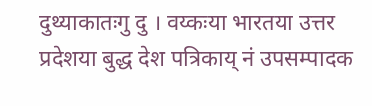दुथ्याकातःगु दु । वय्कःया भारतया उत्तर प्रदेशया बुद्ध देश पत्रिकाय् नं उपसम्पादक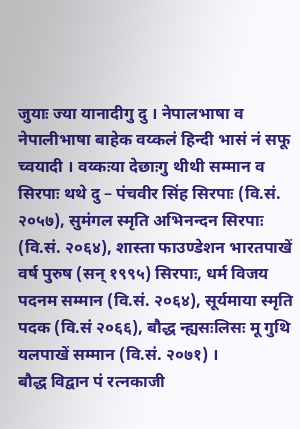जुयाः ज्या यानादीगु दु । नेपालभाषा व नेपालीभाषा बाहेक वय्कलं हिन्दी भासं नं सफू च्वयादी । वय्कःया देछाःगु थीथी सम्मान व सिरपाः थथे दु – पंचवीर सिंह सिरपाः (वि.सं. २०५७), सुमंगल स्मृति अभिनन्दन सिरपाः (वि.सं. २०६४), शास्ता फाउण्डेशन भारतपाखें वर्ष पुरुष (सन् १९९५) सिरपाः, धर्म विजय पदनम सम्मान (वि.सं. २०६४), सूर्यमाया स्मृति पदक (वि.सं २०६६), बौद्ध न्ह्यसःलिसः मू गुथि यलपाखें सम्मान (वि.सं. २०७१) ।
बौद्ध विद्वान पं रत्नकाजी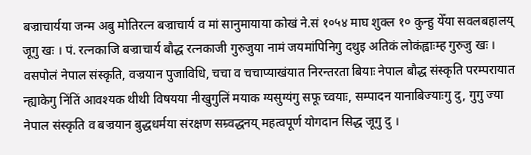बज्राचार्यया जन्म अबु मोतिरत्न बज्राचार्य व मां सानुमायाया कोखं ने.सं १०५४ माघ शुक्ल १० कुन्हु येँया सवलबहालय् जूगु खः । पं. रत्नकाजि बज्राचार्य बौद्ध रत्नकाजी गुरुजुया नामं जयमांपिनिगु दथुइ अतिकं लोकंह्वाःम्ह गुरुजु खः । वसपोलं नेपाल संस्कृति, वज्रयान पुजाविधि, चचा व चचाप्याखंयात निरन्तरता बियाः नेपाल बौद्ध संस्कृति परम्परायात न्ह्याकेगु निंतिं आवश्यक थीथी विषयया नीखुगुलिं मयाक ग्यसुग्यंगु सफू च्वयाः, सम्पादन यानाबिज्याःगु दु, गुगु ज्या नेपाल संस्कृति व बज्रयान बुद्धधर्मया संरक्षण सम्र्वद्धनय् महत्वपूर्ण योगदान सिद्ध जूगु दु ।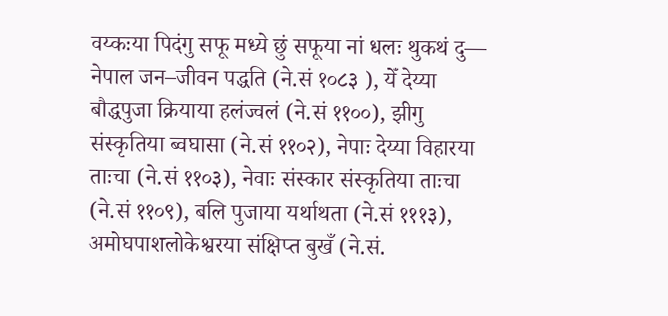वय्कःया पिदंगु सफू मध्ये छुं सफूया नां धलः थुकथं दु— नेपाल जन–जीवन पद्धति (ने.सं १०८३ ), येँ देय्या बौद्धपुजा क्रियाया हलंज्वलं (ने.सं ११००), झीगु संस्कृतिया ब्वघासा (ने.सं ११०२), नेपाः देय्या विहारया ताःचा (ने.सं ११०३), नेवाः संस्कार संस्कृतिया ताःचा (ने.सं ११०९), बलि पुजाया यर्थाथता (ने.सं १११३), अमोघपाशलोकेश्वरया संक्षिप्त बुखँ (ने.सं.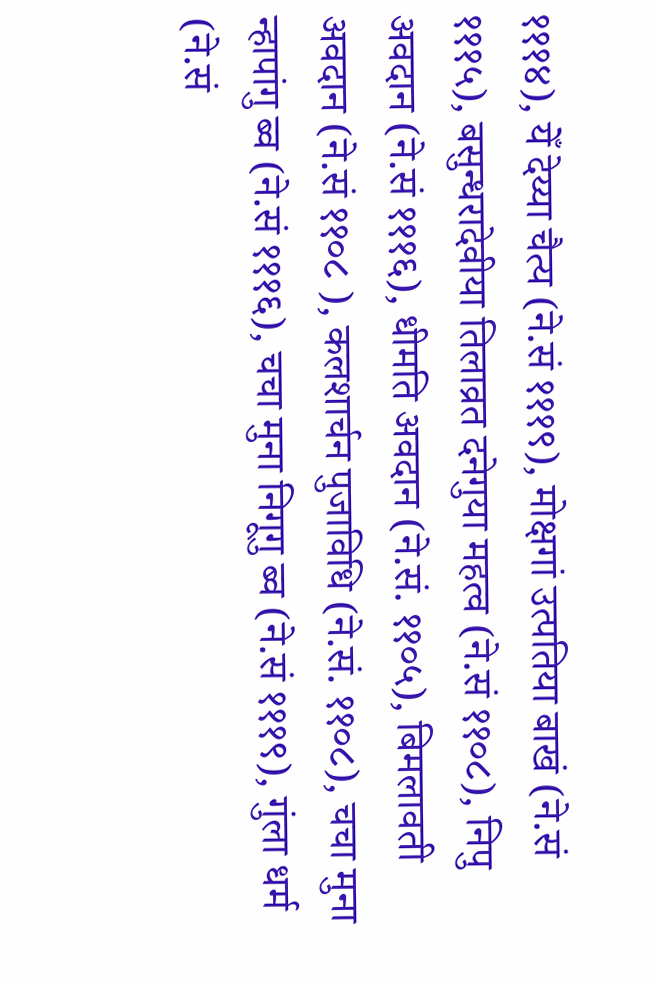१११४), येँ देय्या चैत्य (ने.सं १११९), मोक्षगां उत्पतिया बाखं (ने.सं १११५), बसुन्धरादेवीया तिलाव्रत दनेगुया महत्व (ने.सं ११०८), निपु अवदान (ने.सं १११६), धीमति अवदान (ने.सं. ११०५), बिमलावती अवदान (ने.सं ११०८ ), कलशार्चन पुजाविधि (ने.सं. ११०८), चचा मुना न्हापांगु ब्व (ने.सं १११६), चचा मुना निगूगु ब्व (ने.सं १११९), गुंला धर्म (ने.सं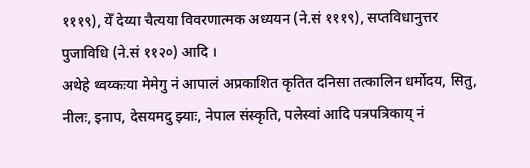१११९), येँ देय्या चैत्यया विवरणात्मक अध्ययन (ने.सं १११९), सप्तविधानुत्तर पुजाविधि (ने.सं ११२०) आदि ।
अथेहे थ्वय्कःया मेमेगु नं आपालं अप्रकाशित कृतित दनिसा तत्कालिन धर्मोदय, सितु, नीलः, इनाप, देसयमदु झ्याः, नेपाल संस्कृति, पलेस्वां आदि पत्रपत्रिकाय् नं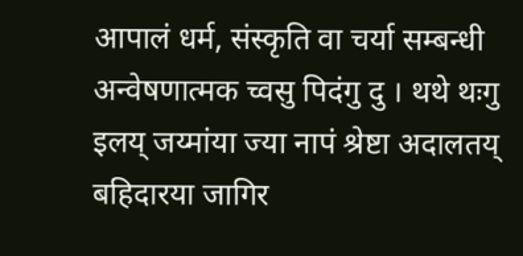आपालं धर्म, संस्कृति वा चर्या सम्बन्धी अन्वेषणात्मक च्वसु पिदंगु दु । थथे थःगु इलय् जय्मांया ज्या नापं श्रेष्टा अदालतय् बहिदारया जागिर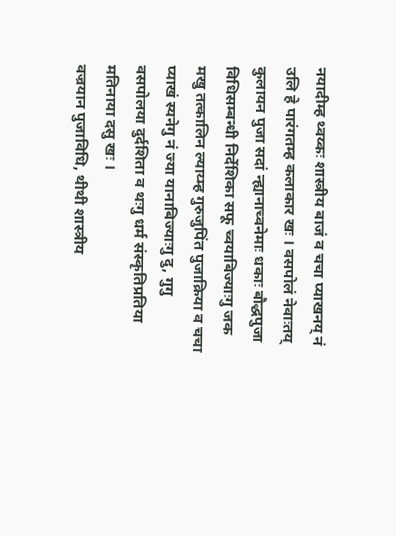नयादीम्ह थ्वय्कः शास्त्रीय बाजं व चचा प्याखनय् नं उलि हे पारंगतम्ह कलाकार खः । वसपोलं नेवाःतय् कुलायन पुजा सदां न्ह्यानाच्वनेमाः धकाः बौद्धपुजा विधिसम्बन्धी निर्देशिका सफू च्वयाबिज्याःगु जक मखु तत्कालिन ल्याय्म्ह गुरुजुपिंत पुजाक्रिया व चचा प्याखं स्यनेगु नं ज्या यानाबिज्याःगु दु, गुगु वसपोलया दुर्दशिता व थःगु धर्म संस्कृतिप्रतिया मतिनाया दसु खः ।
वज्रयान पुजाविधि, थीथी शास्त्रीय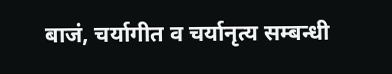बाजं, चर्यागीत व चर्यानृत्य सम्बन्धी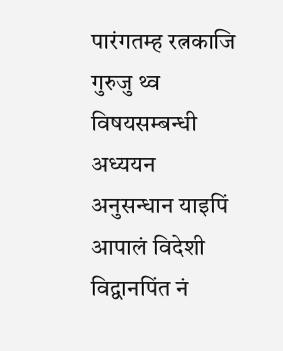पारंगतम्ह रत्नकाजि गुरुजु थ्व विषयसम्बन्धी अध्ययन अनुसन्धान याइपिं आपालं विदेशी विद्वानपिंत नं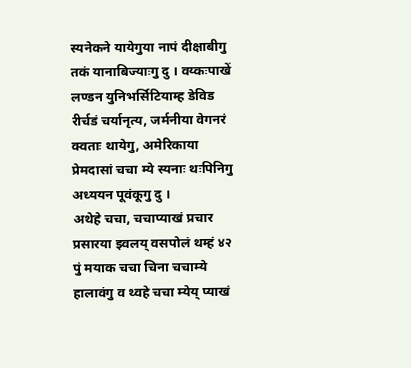स्यनेकने यायेगुया नापं दीक्षाबीगु तकं यानाबिज्याःगु दु । वय्कःपाखें लण्डन युनिभर्सिटियाम्ह डेविड रीर्चडं चर्यानृत्य, जर्मनीया वेगनरं क्वताः थायेगु, अमेरिकाया प्रेमदासां चचा म्ये स्यनाः थःपिनिगु अध्ययन पूवंकूगु दु ।
अथेहे चचा, चचाप्याखं प्रचार प्रसारया झ्वलय् वसपोलं थम्हं ४२ पुं मयाक चचा चिना चचाम्ये हालावंगु व थ्वहे चचा म्येय् प्याखं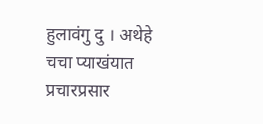हुलावंगु दु । अथेहे चचा प्याखंयात प्रचारप्रसार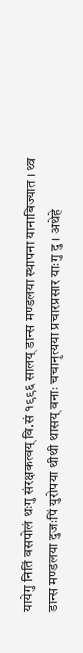यायेगु नितिं वसपोलं थःगु संरक्षकत्वय् वि.सं १९९६ सालय् डान्स मण्डलया स्थापना यानाबिज्यात । थ्व डान्स मण्डलया दुजःपिं युरोपया थीथी थासय् वनाः चचानृत्यया प्रचारप्रसार याःगु दु । अथेहे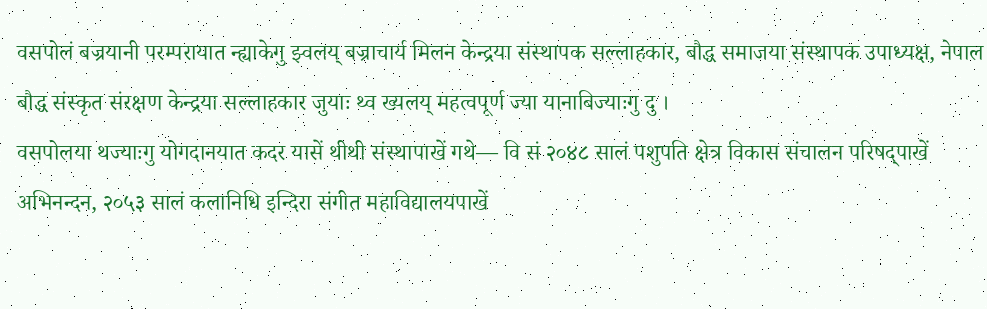वसपोलं बज्रयानी परम्परायात न्ह्याकेगु झ्वलय् बज्राचार्य मिलन केन्द्रया संस्थापक सल्लाहकार, बौद्ध समाजया संस्थापक उपाध्यक्ष, नेपाल बौद्ध संस्कृत संरक्षण केन्द्रया सल्लाहकार जुयाः थ्व ख्यलय् महत्वपूर्ण ज्या यानाबिज्याःगु दु ।
वसपोलया थज्याःगु योगदानयात कदर यासें थीथी संस्थापाखें गथे— वि सं २०४८ सालं पशुपति क्षेत्र विकास संचालन परिषद्पाखें अभिनन्दन, २०५३ सालं कलानिधि इन्दिरा संगीत महाविद्यालयपाखें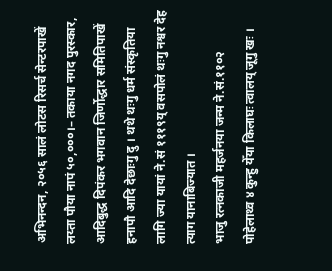अभिनन्दन, २०५६ सालं लोटस रिसर्च सेन्टरपाखें लय्ता पौया नापं ५०,०००।– तकाया नगद पुरस्कार, आदिबुद्ध दिपंकर भगवान जिर्णोद्धार समितिपाखें हनापौ आदि देछाःगु दु । थथे थःगु धर्म संस्कृतिया लागि ज्या यायां ने.सं १११९य् वसपोलं थःगु नश्वर देह त्याग यानाबिज्यात ।
भाजु रत्नकाजी महर्जनया जन्म ने.सं.११०२ पोहेलाथ्व ४ कुन्हु येँया किलाघः त्वालय् जूगु खः ।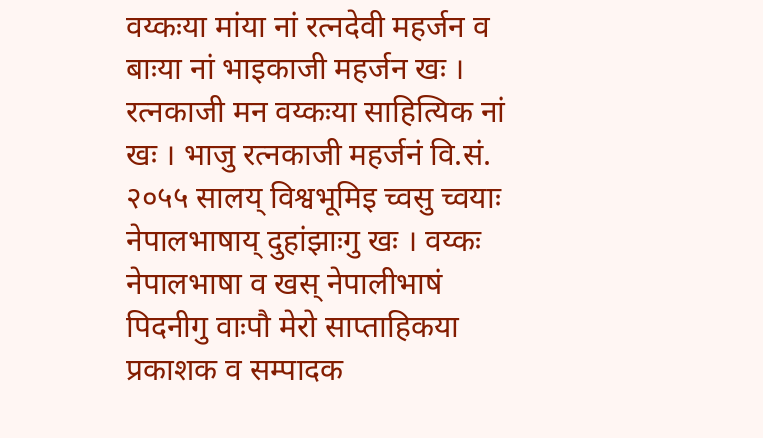वय्कःया मांया नां रत्नदेवी महर्जन व बाःया नां भाइकाजी महर्जन खः । रत्नकाजी मन वय्कःया साहित्यिक नां खः । भाजु रत्नकाजी महर्जनं वि.सं. २०५५ सालय् विश्वभूमिइ च्वसु च्वयाः नेपालभाषाय् दुहांझाःगु खः । वय्कः नेपालभाषा व खस् नेपालीभाषं पिदनीगु वाःपौ मेरो साप्ताहिकया प्रकाशक व सम्पादक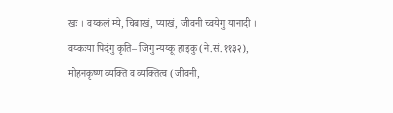खः । वय्कलं म्ये, चिबाखं, प्याखं, जीवनी च्वयेगु यानादी । वय्कःया पिदंगु कृति– जिगु न्यय्कू हाइकु (ने.सं.११३२), मोहनकृष्ण व्यक्ति व व्यक्तित्व (जीवनी,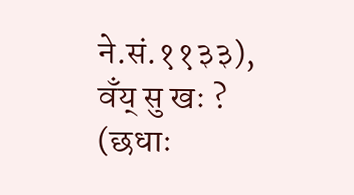ने.सं.११३३), वँय् सु खः ? (छधाः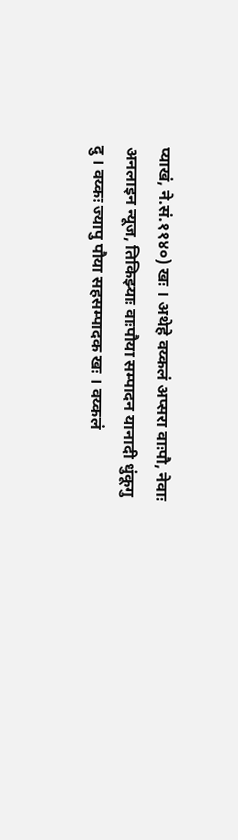प्याखं, ने.सं.११४०) खः । अथेहे वय्कलं अप्सरा वाःपौ, नेवाः अनलाइन न्यूज, तिकिझ्याः वाःपौया सम्पादन यानादी धुंकूगु दु । वय्कः ज्यापु पौया सहसम्पादक खः । वय्कलं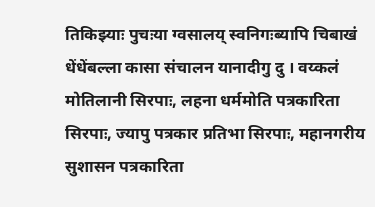तिकिझ्याः पुचःया ग्वसालय् स्वनिगःब्यापि चिबाखं धेंधेंबल्ला कासा संचालन यानादीगु दु । वय्कलं मोतिलानी सिरपाः, लहना धर्ममोति पत्रकारिता सिरपाः, ज्यापु पत्रकार प्रतिभा सिरपाः, महानगरीय सुशासन पत्रकारिता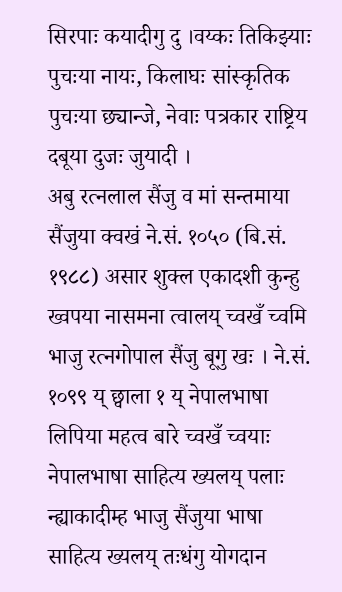सिरपाः कयादीगु दु ।वय्कः तिकिझ्याः पुचःया नायः, किलाघः सांस्कृतिक पुचःया छ्यान्जे, नेवाः पत्रकार राष्ट्रिय दबूया दुजः जुयादी ।
अबु रत्नलाल सैंजु व मां सन्तमाया सैंजुया क्वखं ने.सं. १०५० (बि.सं. १९८८) असार शुक्ल एकादशी कुन्हु ख्वपया नासमना त्वालय् च्वखँ च्वमि भाजु रत्नगोपाल सैंजु बूगु खः । ने.सं. १०९९ य् छ्वाला १ य् नेपालभाषा लिपिया महत्व बारे च्वखँ च्वयाः नेपालभाषा साहित्य ख्यलय् पलाः न्ह्याकादीम्ह भाजु सैंजुया भाषा साहित्य ख्यलय् तःधंगु योगदान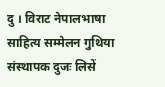दु । विराट नेपालभाषा साहित्य सम्मेलन गुथिया संस्थापक दुजः लिसें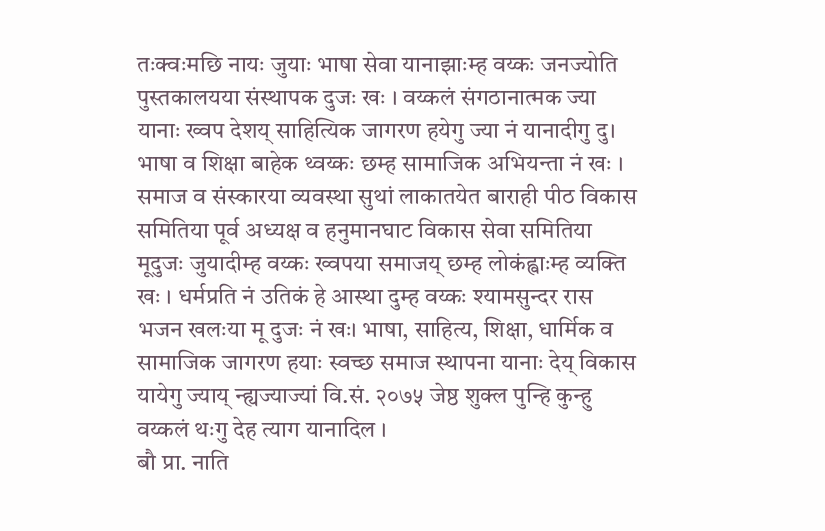तःक्वःमछि नायः जुयाः भाषा सेवा यानाझाःम्ह वय्कः जनज्योति पुस्तकालयया संस्थापक दुजः खः । वय्कलं संगठानात्मक ज्या यानाः ख्वप देशय् साहित्यिक जागरण हयेगु ज्या नं यानादीगु दु। भाषा व शिक्षा बाहेक थ्वय्कः छम्ह सामाजिक अभियन्ता नं खः । समाज व संस्कारया व्यवस्था सुथां लाकातयेत बाराही पीठ विकास समितिया पूर्व अध्यक्ष व हनुमानघाट विकास सेवा समितिया मूदुजः जुयादीम्ह वय्कः ख्वपया समाजय् छम्ह लोकंह्वाःम्ह व्यक्ति खः । धर्मप्रति नं उतिकं हे आस्था दुम्ह वय्कः श्यामसुन्दर रास भजन खलःया मू दुजः नं खः। भाषा, साहित्य, शिक्षा, धार्मिक व सामाजिक जागरण हयाः स्वच्छ समाज स्थापना यानाः देय् विकास यायेगु ज्याय् न्ह्यज्याज्यां वि.सं. २०७५ जेष्ठ शुक्ल पुन्हि कुन्हु वय्कलं थःगु देह त्याग यानादिल ।
बौ प्रा. नाति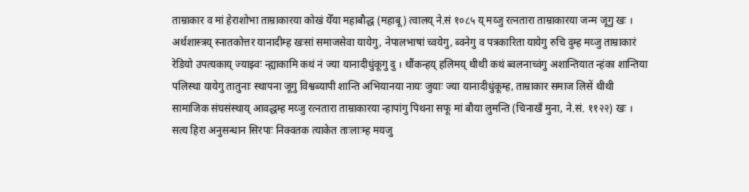ताम्राकार व मां हेराशोभा ताम्राकारया कोखं येँया महाबौद्ध (महाबू) त्वालय् ने.सं १०८५ य् मय्जु रत्नतारा ताम्राकारया जन्म जूगु खः । अर्थशास्त्रय् स्नातकोत्तर यानादीम्ह खःसां समाजसेवा यायेगु, नेपालभाषां च्वयेगु, ब्वनेगु व पत्रकारिता यायेगु रुचि दुम्ह मय्जु ताम्राकारं रेडियो उपत्यकाय् ज्याझ्वः न्ह्याकामि कथं नं ज्या यानादीधुंकूगु दु । थौंकन्हय् हलिमय् थीथी कथं ब्वलनाच्वंगु अशान्तियात न्हंका शान्तिया पलिस्था यायेगु तातुनाः स्थापना जूगु विश्वब्यापी शान्ति अभियानया नायः जुयाः ज्या यानादीधुंकूम्ह, ताम्राकार समाज लिसें थीथी सामाजिक संघसंस्थाय् आवद्धम्ह मय्जु रत्नतारा ताम्राकारया न्हापांगु पिथना सफू मां बौया लुमन्ति (चिनाखँ मुना, ने.सं. ११२२) खः ।
सत्य हिरा अनुसन्धान सिरपाः निक्वतक त्याकेत ताःलाःम्ह मयजु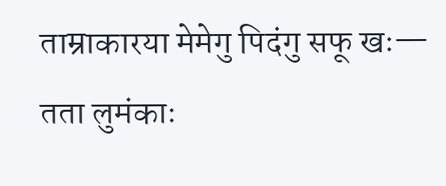ताम्राकारया मेमेगु पिदंगु सफू खः— तता लुमंकाः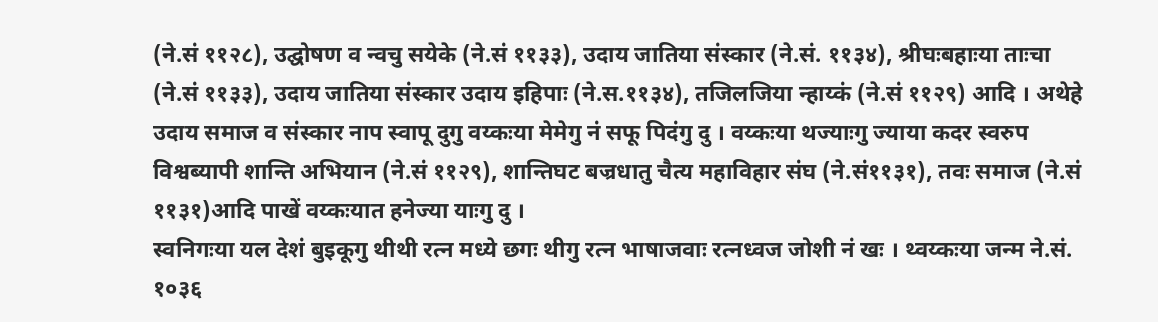(ने.सं ११२८), उद्घोषण व न्वचु सयेके (ने.सं ११३३), उदाय जातिया संस्कार (ने.सं. ११३४), श्रीघःबहाःया ताःचा (ने.सं ११३३), उदाय जातिया संस्कार उदाय इहिपाः (ने.स.११३४), तजिलजिया न्हाय्कं (ने.सं ११२९) आदि । अथेहे उदाय समाज व संस्कार नाप स्वापू दुगु वय्कःया मेमेगु नं सफू पिदंगु दु । वय्कःया थज्याःगु ज्याया कदर स्वरुप विश्वब्यापी शान्ति अभियान (ने.सं ११२९), शान्तिघट बज्रधातु चैत्य महाविहार संघ (ने.सं११३१), तवः समाज (ने.सं ११३१)आदि पाखें वय्कःयात हनेज्या याःगु दु ।
स्वनिगःया यल देशं बुइकूगु थीथी रत्न मध्ये छगः थीगु रत्न भाषाजवाः रत्नध्वज जोशी नं खः । थ्वय्कःया जन्म ने.सं. १०३६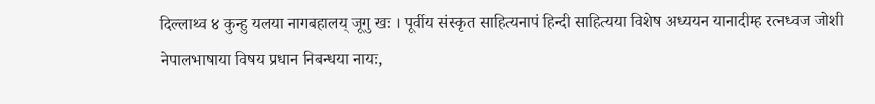दिल्लाथ्व ४ कुन्हु यलया नागबहालय् जूगु खः । पूर्वीय संस्कृत साहित्यनापं हिन्दी साहित्यया विशेष अध्ययन यानादीम्ह रत्नध्वज जोशी नेपालभाषाया विषय प्रधान निबन्धया नायः,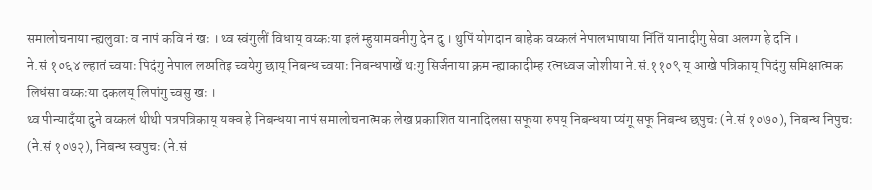समालोचनाया न्ह्यलुवाः व नापं कवि नं खः । थ्व स्वंगुलीं विधाय् वय्कःया इलं म्हुयामवनीगु देन दु । थुपिं योगदान बाहेक वय्कलं नेपालभाषाया निंतिं यानादीगु सेवा अलग्ग हे दनि ।
ने.सं १०६४ ल्हातं च्वयाः पिदंगु नेपाल लय्पतिइ च्वयेगु छाय् निबन्ध च्वयाः निबन्धपाखें थःगु सिर्जनाया क्रम न्ह्याकादीम्ह रत्नध्वज जोशीया ने.सं.११०९ य् आखे पत्रिकाय् पिदंगु समिक्षात्मक लिधंसा वय्कःया दकलय् लिपांगु च्वसु खः ।
थ्व पीन्यादँया दुने वय्कलं थीथी पत्रपत्रिकाय् यक्व हे निबन्धया नापं समालोचनात्मक लेख प्रकाशित यानादिलसा सफूया रुपय् निबन्धया प्यंगू सफू निबन्ध छपुचः (ने.सं १०७०), निबन्ध निपुचः (ने.सं १०७२), निबन्ध स्वपुचः (ने.सं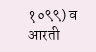१०९९) व आरती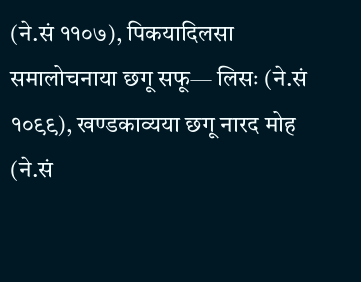(ने.सं ११०७), पिकयादिलसा समालोचनाया छगू सफू— लिसः (ने.सं १०९९), खण्डकाव्यया छगू नारद मोह (ने.सं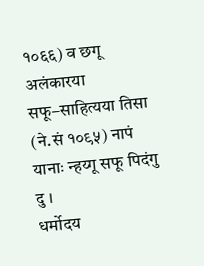१०६६) व छगू अलंकारया सफू–साहित्यया तिसा (ने.सं १०९५) नापं यानाः न्हय्गू सफू पिदंगु दु ।
धर्मोदय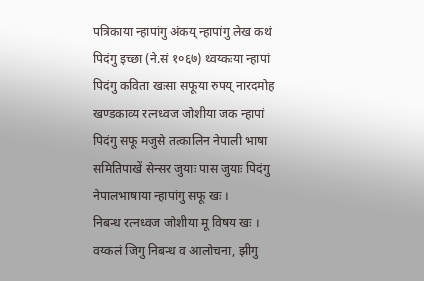पत्रिकाया न्हापांगु अंकय् न्हापांगु लेख कथं पिदंगु इच्छा (ने.सं १०६७) थ्वय्कःया न्हापां पिदंगु कविता खःसा सफूया रुपय् नारदमोह खण्डकाव्य रत्नध्वज जोशीया जक न्हापां पिदंगु सफू मजुसे तत्कालिन नेपाली भाषा समितिपाखें सेन्सर जुयाः पास जुयाः पिदंगु नेपालभाषाया न्हापांगु सफू खः ।
निबन्ध रत्नध्वज जोशीया मू विषय खः । वय्कलं जिगु निबन्ध व आलोचना, झीगु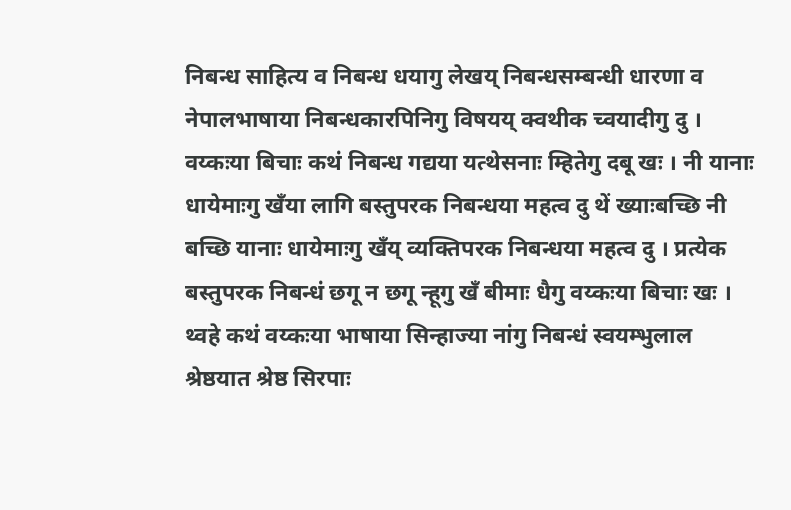निबन्ध साहित्य व निबन्ध धयागु लेखय् निबन्धसम्बन्धी धारणा व नेपालभाषाया निबन्धकारपिनिगु विषयय् क्वथीक च्वयादीगु दु । वय्कःया बिचाः कथं निबन्ध गद्यया यत्थेसनाः म्हितेगु दबू खः । नी यानाः धायेमाःगु खँया लागि बस्तुपरक निबन्धया महत्व दु थें ख्याःबच्छि नी बच्छि यानाः धायेमाःगु खँय् व्यक्तिपरक निबन्धया महत्व दु । प्रत्येक बस्तुपरक निबन्धं छगू न छगू न्हूगु खँ बीमाः धैगु वय्कःया बिचाः खः । थ्वहे कथं वय्कःया भाषाया सिन्हाज्या नांगु निबन्धं स्वयम्भुलाल श्रेष्ठयात श्रेष्ठ सिरपाः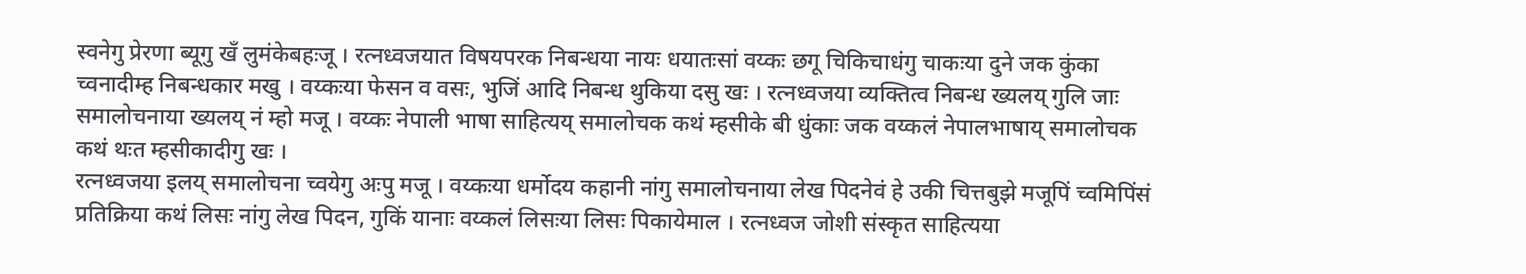स्वनेगु प्रेरणा ब्यूगु खँ लुमंकेबहःजू । रत्नध्वजयात विषयपरक निबन्धया नायः धयातःसां वय्कः छगू चिकिचाधंगु चाकःया दुने जक कुंका च्वनादीम्ह निबन्धकार मखु । वय्कःया फेसन व वसः, भुजिं आदि निबन्ध थुकिया दसु खः । रत्नध्वजया व्यक्तित्व निबन्ध ख्यलय् गुलि जाः समालोचनाया ख्यलय् नं म्हो मजू । वय्कः नेपाली भाषा साहित्यय् समालोचक कथं म्हसीके बी धुंकाः जक वय्कलं नेपालभाषाय् समालोचक कथं थःत म्हसीकादीगु खः ।
रत्नध्वजया इलय् समालोचना च्वयेगु अःपु मजू । वय्कःया धर्मोदय कहानी नांगु समालोचनाया लेख पिदनेवं हे उकी चित्तबुझे मजूपिं च्वमिपिंसं प्रतिक्रिया कथं लिसः नांगु लेख पिदन, गुकिं यानाः वय्कलं लिसःया लिसः पिकायेमाल । रत्नध्वज जोशी संस्कृत साहित्यया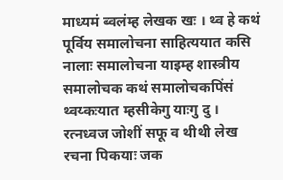माध्यमं ब्वलंम्ह लेखक खः । थ्व हे कथं पूर्विय समालोचना साहित्ययात कसि नालाः समालोचना याइम्ह शास्त्रीय समालोचक कथं समालोचकपिंसं थ्वय्कःयात म्हसीकेगु याःगु दु ।
रत्नध्वज जोशीं सफू व थीथी लेख रचना पिकयाः जक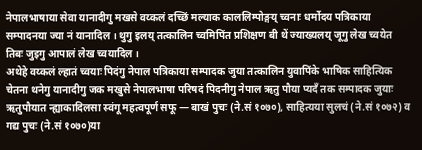नेपालभाषाया सेवा यानादीगु मखसे वय्कलं दच्छिं मल्याक काललिम्पोङ्गय् च्वनाः धर्मोदय पत्रिकाया सम्पादनया ज्या नं यानादिल । थुगु इलय् तत्कालिन च्वमिपिंत प्रशिक्षण बी थें ज्याख्यलय् जूगु लेख च्वयेत तिबः जुइगु आपालं लेख च्वयादिल ।
अथेहे वय्कलं ल्हातं च्वयाः पिदंगु नेपाल पत्रिकाया सम्पादक जुया तत्कालिन युवापिंके भाषिक साहित्यिक चेतना थनेगु यानादीगु जक मखुसे नेपालभाषा परिषदं पिदनीगु नेपाल ऋतु पौया प्यदँ तक सम्पादक जुयाः ऋतुपौयात न्ह्याकादिलसा स्वंगू महत्वपूर्ण सफू — बाखं पुचः (ने.सं १०७०), साहित्यया सुलचं (ने.सं १०७२) व गद्य पुचः (ने.सं १०७०)या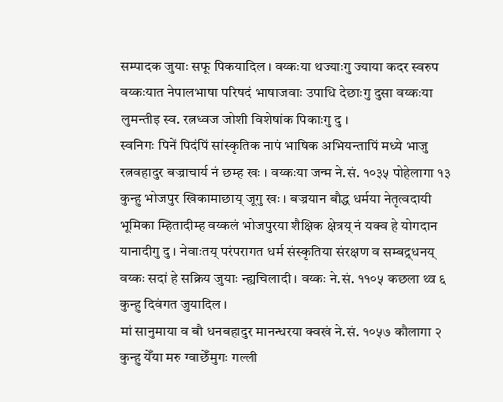सम्पादक जुयाः सफू पिकयादिल । वय्कःया थज्याःगु ज्याया कदर स्वरुप वय्कःयात नेपालभाषा परिषदं भाषाजवाः उपाधि देछाःगु दुसा वय्कःया लुमन्तीइ स्व. रत्नध्वज जोशी विशेषांक पिकाःगु दु ।
स्वनिगः पिनें पिदंपिं सांस्कृतिक नापं भाषिक अभियन्तापिं मध्ये भाजु रत्नवहादुर बज्राचार्य नं छम्ह खः । वय्कःया जन्म ने.सं. १०३५ पोहेलागा १३ कुन्हु भोजपुर खिकामाछाय् जूगु खः । बज्रयान बौद्ध धर्मया नेतृत्वदायी भूमिका म्हितादीम्ह वय्कलं भोजपुरया शैक्षिक क्षेत्रय् नं यक्व हे योगदान यानादीगु दु । नेवाःतय् परंपरागत धर्म संस्कृतिया संरक्षण व सम्बद्र्धनय् वय्कः सदां हे सक्रिय जुयाः न्ह्यचिलादी । वय्कः ने.सं. ११०५ कछला थ्व ६ कुन्हु दिवंगत जुयादिल ।
मां सानुमाया व बौ धनबहादुर मानन्धरया क्वखं ने.सं. १०५७ कौलागा २ कुन्हु येँया मरु ग्वाछेँमुगः गल्ली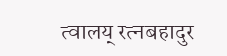त्वालय् रत्नबहादुर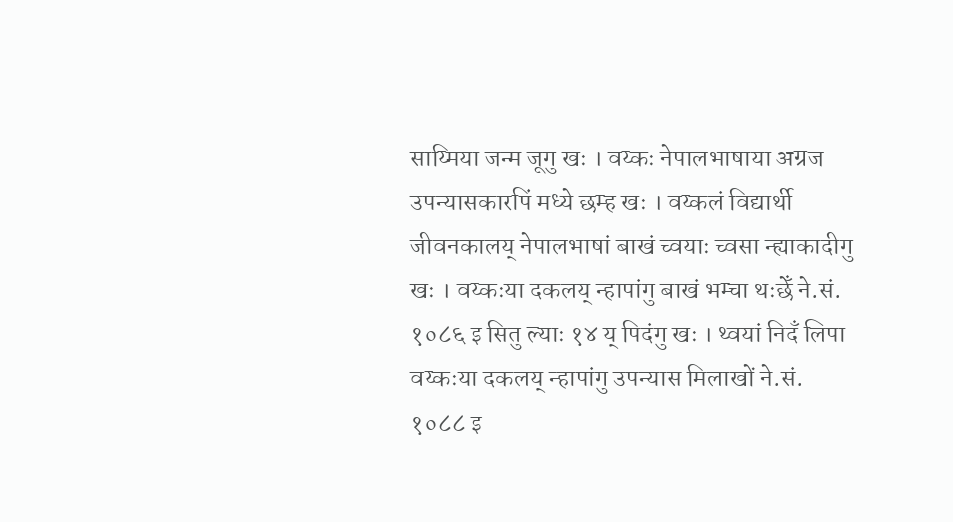साय्मिया जन्म जूगु खः । वय्कः नेपालभाषाया अग्रज उपन्यासकारपिं मध्ये छम्ह खः । वय्कलं विद्यार्थी जीवनकालय् नेपालभाषां बाखं च्वयाः च्वसा न्ह्याकादीगु खः । वय्कःया दकलय् न्हापांगु बाखं भम्चा थःछेँ ने.सं. १०८६ इ सितु ल्याः १४ य् पिदंगु खः । थ्वयां निदँ लिपा वय्कःया दकलय् न्हापांगु उपन्यास मिलाखों ने.सं. १०८८ इ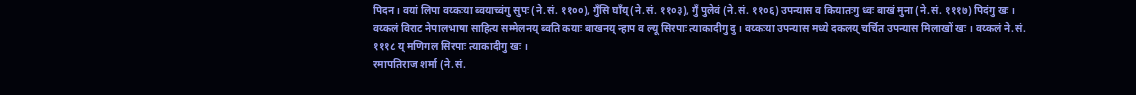पिदन । वयां लिपा वय्कःया ब्वयाच्वंगु सुपः (ने.सं. ११००), गुँसि घाँय् (ने.सं. ११०३), गुँ पुलेवं (ने.सं. ११०६) उपन्यास व कियातःगु ध्वः बाखं मुना (ने.सं. १११७) पिदंगु खः । वय्कलं विराट नेपालभाषा साहित्य सम्मेलनय् ब्वति कयाः बाखनय् न्हाप व ल्यू सिरपाः त्याकादीगु दु । वय्कःया उपन्यास मध्ये दकलय् चर्चित उपन्यास मिलाखों खः । वय्कलं ने.सं. १११८ य् मणिगल सिरपाः त्याकादीगु खः ।
रमापतिराज शर्मा (ने.सं.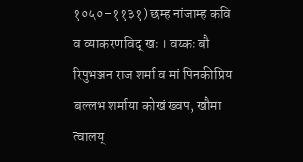१०५०–११३१) छम्ह नांजाम्ह कवि व व्याकरणविद् खः । वय्कः बौ रिपुभञ्जन राज शर्मा व मां पिनकीप्रिय बल्लभ शर्माया कोखं ख्वप, खौमा त्वालय्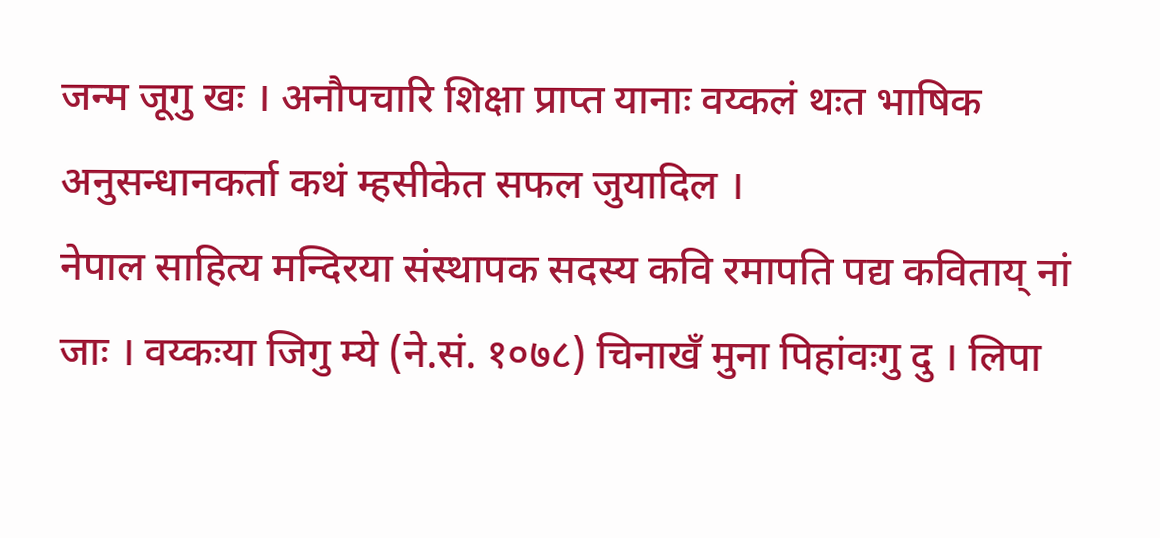जन्म जूगु खः । अनौपचारि शिक्षा प्राप्त यानाः वय्कलं थःत भाषिक अनुसन्धानकर्ता कथं म्हसीकेत सफल जुयादिल ।
नेपाल साहित्य मन्दिरया संस्थापक सदस्य कवि रमापति पद्य कविताय् नां जाः । वय्कःया जिगु म्ये (ने.सं. १०७८) चिनाखँ मुना पिहांवःगु दु । लिपा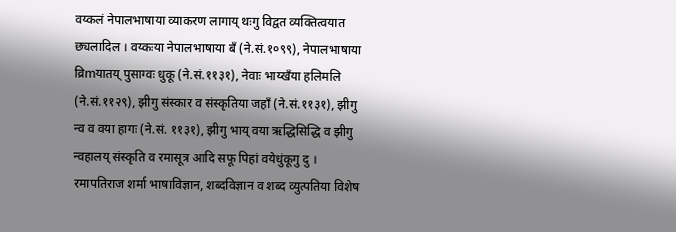वय्कलं नेपालभाषाया व्याकरण लागाय् थःगु विद्वत व्यक्तित्वयात छ्यलादिल । वय्कःया नेपालभाषाया बँ (ने.सं.१०९९), नेपालभाषाया व्रिmयातय् पुसाग्वः धुकू (ने.सं.११३१), नेवाः भाय्खँया हलिमलि (ने.सं.११२९), झीगु संस्कार व संस्कृतिया जहाँ (ने.सं.११३१), झीगु न्व व वया हागः (ने.सं. ११३१), झीगु भाय् वया ऋद्धिसिद्धि व झीगु न्वहालय् संस्कृति व रमासूत्र आदि सफू पिहां वयेधुंकूगु दु । रमापतिराज शर्मा भाषाविज्ञान, शब्दविज्ञान व शब्द व्युत्पतिया विशेष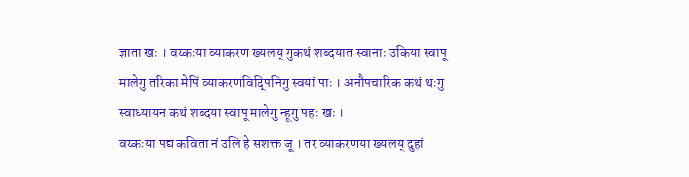ज्ञाता खः । वय्कःया व्याकरण ख्यलय् गुकथं शब्दयात स्वानाः उकिया स्वापू मालेगु तरिका मेपिं व्याकरणविद्पिनिगु स्वयां पाः । अनौपचारिक कथं थःगु स्वाध्यायन कथं शब्दया स्वापू मालेगु न्हूगु पहः खः ।
वय्कःया पद्य कविता नं उलि हे सशक्त जू । तर व्याकरणया ख्यलय् दुहां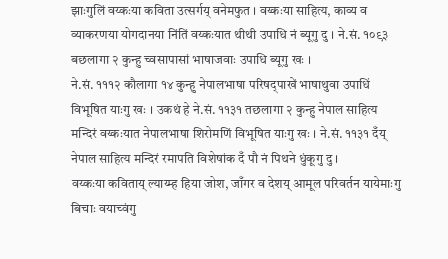झाःगुलिं वय्कःया कविता उत्सर्गय् वनेमफुत । वय्कःया साहित्य, काव्य व व्याकरणया योगदानया निंतिं वय्कःयात थीथी उपाधि नं ब्यूगु दु । ने.सं. १०९३ बछलागा २ कुन्हु च्वसापासां भाषाजवाः उपाधि ब्यूगु खः ।
ने.सं. १११२ कौलागा १४ कुन्हु नेपालभाषा परिषद्पाखें भाषाथुवा उपाधिं विभूषित याःगु खः । उकथं हे ने.सं. ११३१ तछलागा २ कुन्हु नेपाल साहित्य मन्दिरं वय्कःयात नेपालभाषा शिरोमणिं विभूषित याःगु खः । ने.सं. ११३१ दँय् नेपाल साहित्य मन्दिरं रमापति विशेषांक दँ पौ नं पिथने धुंकूगु दु ।
वय्कःया कविताय् ल्याय्म्ह हिया जोश, जाँगर व देशय् आमूल परिवर्तन यायेमाःगु बिचाः वयाच्वंगु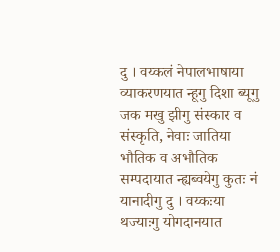दु । वय्कलं नेपालभाषाया व्याकरणयात न्हूगु दिशा ब्यूगु जक मखु झीगु संस्कार व संस्कृति, नेवाः जातिया भौतिक व अभौतिक सम्पदायात न्ह्यब्वयेगु कुतः नं यानादीगु दु । वय्कःया थज्याःगु योगदानयात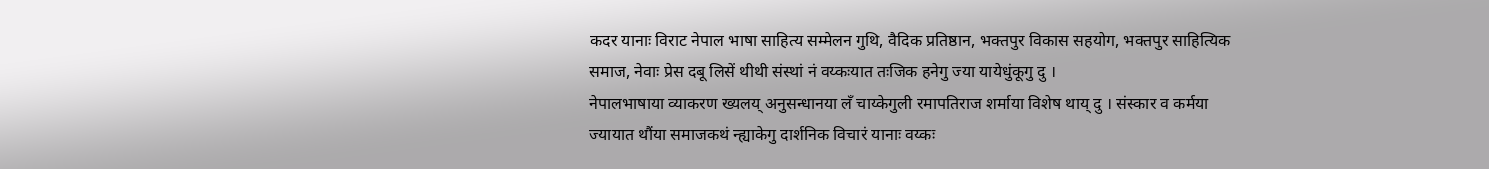कदर यानाः विराट नेपाल भाषा साहित्य सम्मेलन गुथि, वैदिक प्रतिष्ठान, भक्तपुर विकास सहयोग, भक्तपुर साहित्यिक समाज, नेवाः प्रेस दबू लिसें थीथी संस्थां नं वय्कःयात तःजिक हनेगु ज्या यायेधुंकूगु दु ।
नेपालभाषाया व्याकरण ख्यलय् अनुसन्धानया लँ चाय्केगुली रमापतिराज शर्माया विशेष थाय् दु । संस्कार व कर्मया ज्यायात थौंया समाजकथं न्ह्याकेगु दार्शनिक विचारं यानाः वय्कः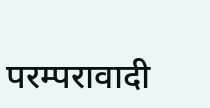परम्परावादी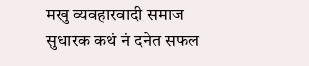मखु व्यवहारवादी समाज सुधारक कथं नं दनेत सफल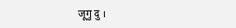जूगु दु ।